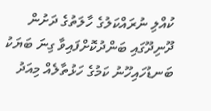ކުއްލި ނުރައްކަލުގެ ހާލަތުގެ ދަށުން ދޫނިދޫގައި ބަންދުކޮށްފައިވާ ގިނަ ބަޔަކު ބަނޑުހައިހޫނު ކަމުގެ ހަޅުތާލެއް މިއަދު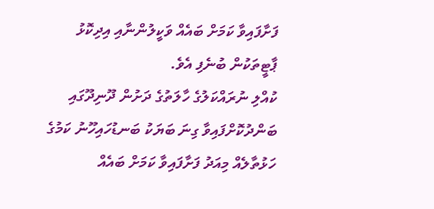ފަށާފައިވާ ކަމަށް ބައެއް ވަކީލުންނާއި އިދިކޮޅު ޕާޓީތަކުން ބުނެފި އެވެ.
ކުއްލި ނުރައްކަލުގެ ހާލަތުގެ ދަށުން ދޫނިދޫގައި ބަންދުކޮށްފައިވާ ގިނަ ބަޔަކު ބަނޑުހައިހޫނު ކަމުގެ ހަޅުތާލެއް މިއަދު ފަށާފައިވާ ކަމަށް ބައެއް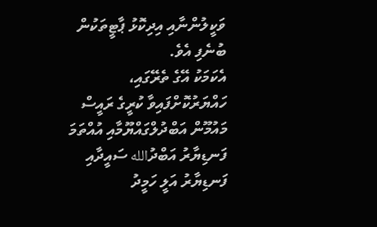ވަކީލުންނާއި އިދިކޮޅު ޕާޓީތަކުން ބުނެފި އެވެ.
އެކަމަކު އޭގެ ތެރޭގައި، ހައްޔަރުކޮށްފައިވާ ކުރީގެ ރައީސް މައުމޫން އަބްދުލްގައްޔޫމާއި އުއްތަމަ ފަނޑިޔާރު އަބްދުالله ސައީދާއި ފަނޑިޔާރު އަލީ ހަމީދު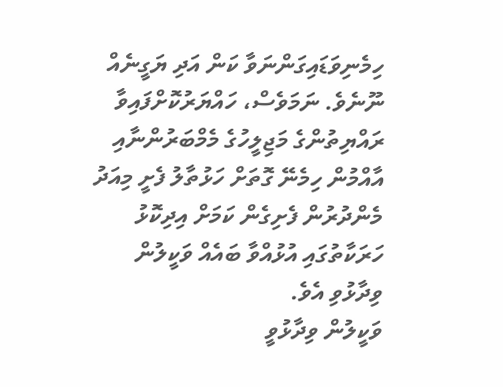ހިމެނިވަޑައިގަންނަވާ ކަން އަދި ޔަގީނެއް ނޫނެވެ. ނަމަވެސް، ހައްޔަރުކޮށްފައިވާ ރައްޔިތުންގެ މަޖިލީހުގެ މެމްބަރުންނާއި އާއްމުން ހިމެނޭ ގޮތަށް ހަޅުތާލު ފެށީ މިއަދު މެންދުރުން ފެށިގެން ކަމަށް އިދިކޮޅު ހަރަކާތުގައި އުޅުއްވާ ބައެއް ވަކީލުން ވިދާޅުވި އެވެ.
ވަކީލުން ވިދާޅުވީ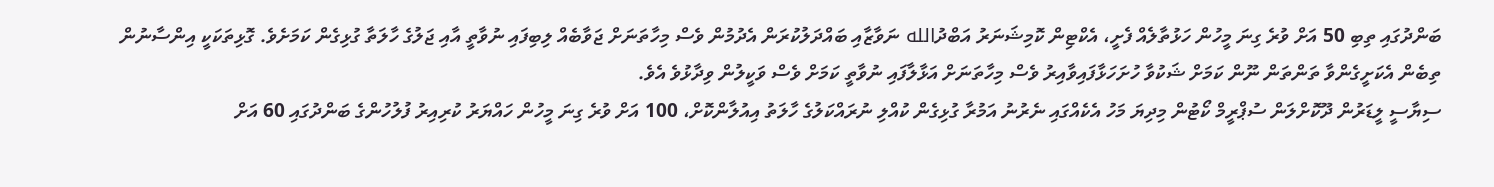ބަންދުގައި ތިބި 50 އަށް ވުރެ ގިނަ މީހުން ހަޅުތާލެއް ފެށީ، އެކްޓިން ކޮމިޝަނަރު އަބްދުالله ނަވާޒާއި ބައްދަލުކުރަން އެދުމުން ވެސް މިހާތަނަށް ޖަވާބެއް ލިބިފައި ނުވާތީ އާއި ޖަލުގެ ހާލަތާ ގުޅިގެން ކަމަށެވެ. ގޮޅިތަކަކީ އިންސާނުން ތިބެން އެކަށީގެންވާ ތަންތަން ނޫން ކަމަށް ޝަކުވާ ހުށަހަޅާފައިވާއިރު ވެސް މިހާތަނަށް އަޅާލާފައި ނުވާތީ ކަމަށް ވެސް ވަކީލުން ވިދާޅުވެ އެވެ.
ސިޔާސީ ލީޑަރުން ދޫކޮށްލަން ސުޕްރީމް ކޯޓުން މިދިޔަ މަހު އެކެއްގައި ނެރުނު އަމުރާ ގުޅިގެން ކުއްލި ނުރައްކަލުގެ ހާލަތު އިއުލާންކޮށް، 100 އަށް ވުރެ ގިނަ މީހުން ހައްޔަރު ކުރިއިރު ފުލުހުންގެ ބަންދުގައި 60 އަށް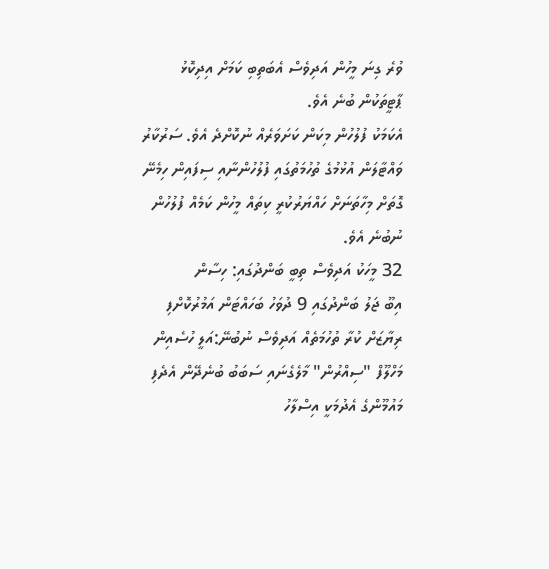ވުރެ ގިނަ މީހުން އަދިވެސް އެބަތިބި ކަމަށް އިދިކޮޅު ޕާޓީތަކުން ބުނެ އެވެ.
އެކަމަކު ފުލުހުން މިކަން ކަށަވަރެއް ނުކޮށްދެ އެވެ. ސަރުކާރު ވައްޓާލަން އުޅުމުގެ ތުހުމަތުގައި ފުލުހުންނާއި ސިފައިން ހިމެނޭ ގޮތަށް މިހާތަނަށް ހައްޔަރުކުރީ ކިތައް މީހުން ކަމެއް ފުލުހުން ނުބުނެ އެވެ.
32 މީހަކު އަދިވެސް ތިބީ ބަންދުގައި: ހިސާން
އިބޫ ޖަލު ބަންދުގައި 9 ދުވަހު ބަހައްޓަން އަމުރުކޮށްފި
ރިޔާޒަށް ކުރާ ތުހުމަތެއް އަދިވެސް ނުބުނޭ:އަލީ ހުސެއިން
މަހްލޫފް "ސިއްރުން" މާލެގެނައި ސަބަބު ބުނެދޭން އެދެފި
މައުމޫންގެ އެދުމަކީ އިސްލާހު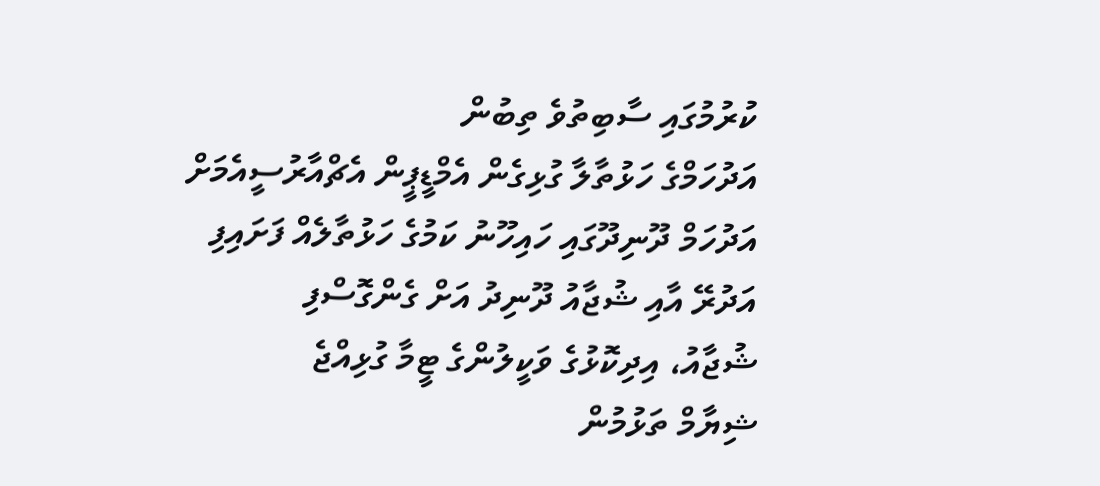ކުރުމުގައި ސާބިތުވެ ތިބުން
އަދުހަމްގެ ހަޅުތާލާ ގުޅިގެން އެމްޑީޕީން އެޗްއާރުސީއެމަށް
އަދުހަމް ދޫނިދޫގައި ހައިހޫނު ކަމުގެ ހަޅުތާލެއް ފަށައިފި
އަދުރޭ އާއި ޝުޖާއު ދޫނިދު އަށް ގެންގޮސްފި
ޝުޖާއު، އިދިކޮޅުގެ ވަކީލުންގެ ޓީމާ ގުޅިއްޖެ
ޝިޔާމް ތަޅުމުން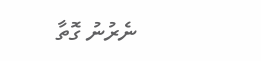ނެރުނު ގޮތާ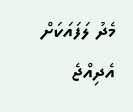މެދު ލަފައަކަށް އެދިއްޖެ